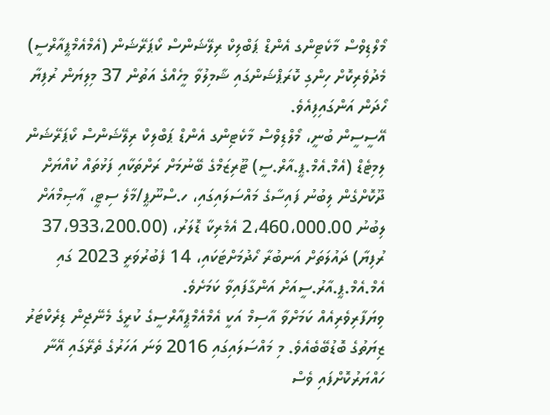މޯލްޑިވްސް މާކެޓިންގ އެންޑް ޕަބްލިކް ރިލޭޝަންސް ކޯޕަރޭޝަން (އެމްއެމްޕީއާރްސީ) މެދުވެރިކޮށް ހިންގި ކޮރަޕްޝަންގައި ޝާމިލުވާ މީހެއްގެ އަތުން 37 މިލިޔަން ރުފިޔާ ހޯދަން އަންގައިފިއެވެ.
އޭސީސީން ބުނީ، މޯލްޑިވްސް މާކެޓިންގ އެންޑް ޕަބްލިކް ރިލޭޝަންސް ކޯޕަރޭޝަން ލިމިޓެޑް (އެމް.އެމް.ޕީ.އާރް.ސީ) ޓޫރިޒަމްގެ ބޭނުމަށް ރަށްތަކާއި ފަޅުތައް ކުއްޔަށް ދޫކޮށްގެން ލިބުނު ފައިސާގެ މައްސަލައިގައި، ހ.ސްނޫޕީ/މާލެ ސިޓީ، ޢާޞިމްއަށް ލިބުނު 2،460،000.00 އެމެރިކާ ޑޮލަރު، (37،933،200.00 ރުފިޔާ) ދައުލަތަށް އަނބުރާ ހޯދުމަށްޓަކައި، 14 ފެބުރުވަރީ 2023 ގައި އެމް.އެމް.ޕީ.އާރު.ސީއަށް އަންގާފައިވާ ކަމަށެވެ.
ވިޔަފާރިވެރިއެއް ކަމަށްވާ އާސިމް އަކީ އެމްއެމްޕީއާރްސީގެ ކުރީގެ މެނޭޖިން ޑިރެކްޓަރު ޒިޔަތުގެ ބޮޑުބޭބެއެވެ. މި މައްސަލައިގައި 2016 ވަނަ އަހަރުގެ ތެރޭގައި އޭނާ ހައްޔަރުކޮށްފައި ވެސް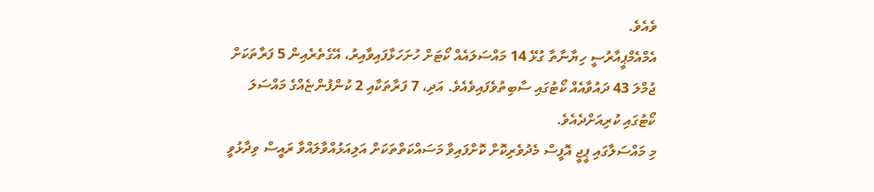ވެއެވެ.
އެމްއެމްޕީއާރުސީ ހިޔާނާތާ ގުޅޭ 14 މައްސަލައެއް ކޯޓަށް ހުށަހަޅާފައިވާއިރު، އޭގެތެރެއިން 5 ފަރާތަކަށް ޖުމްލަ 43 ދައުވާއެއް ކޯޓުގައި ސާބިތުވެފައިވެއެވެ. އަދި، 7 ފަރާތަކާއި 2 ކުންފުންޏެއްގެ މައްސަލަ ކޯޓުގައި ކުރިއަށްދެއެވެ.
މި މައްސަލާގައި ޕީޖީ އޮފީސް މެދުވެރިކޮށް ކޮށްފައިވާ މަސައްކަތްތަކަށް އަލިއަޅުއްވާލައްވާ ރައީސް ވިދާޅުވީ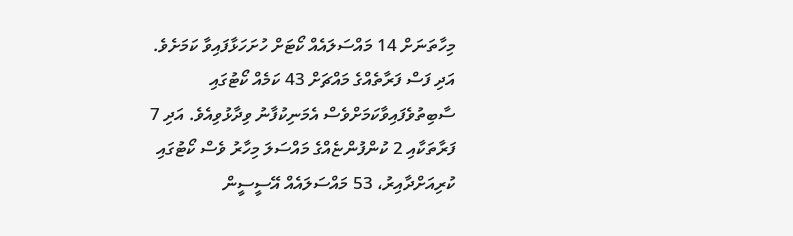މިހާތަނަށް 14 މައްސަލައެއް ކޯޓަށް ހުށަހަޅާފައިވާ ކަމަށެވެ. އަދި ފަސް ފަރާތެއްގެ މައްޗަށް 43 ކަމެއް ކޯޓުގައި ސާބިތުވެފައިވާކަމަށްވެސް އެމަނިކުފާނު ވިދާޅުވިއެވެ. އަދި 7 ފަރާތަކާއި 2 ކުންފުންޏެއްގެ މައްސަލަ މިހާރު ވެސް ކޯޓުގައި ކުރިއަށްދާއިރު، 53 މައްސަލައެއް އޭސީސީން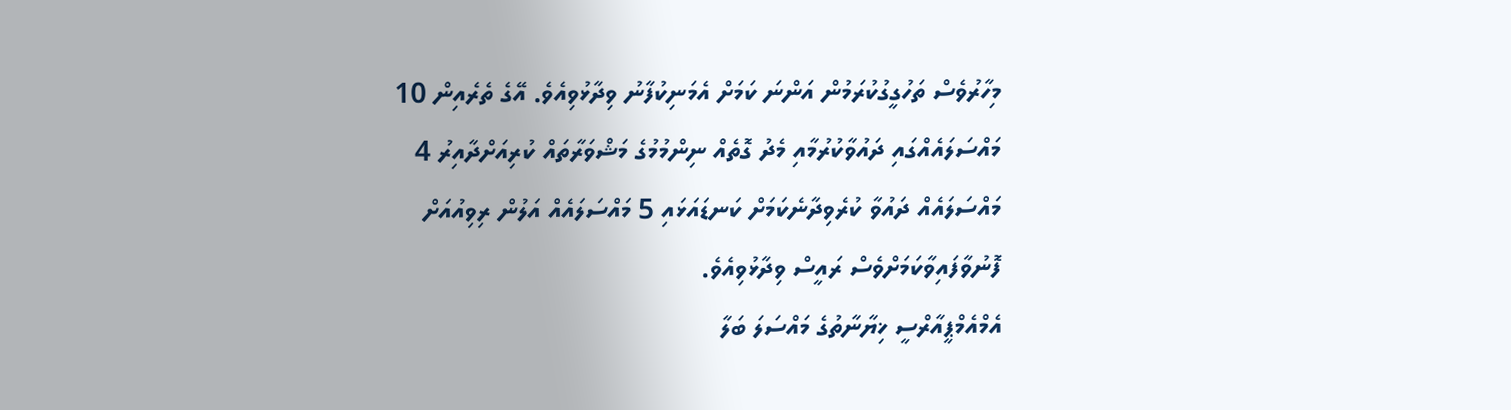މިހާރުވެސް ތަހުގީގުކުރަމުން އަންނަ ކަމަށް އެމަނިކުފާނު ވިދާޅުވިއެވެ. އޭގެ ތެރެއިން 10 މައްސަލައެއްގައި ދައުވާކުރުމާއި މެދު ގޮތެއް ނިންމުމުގެ މަޝްވަރާތައް ކުރިއަށްދާއިރު 4 މައްސަލައެއް ދައުވާ ކުރެވިދާނެކަމަށް ކަނޑައަޅައި 5 މައްސަލައެއް އަލުން ރިވިއުއަށް ފޮނުވާފައިވާކަމަށްވެސް ރައީސް ވިދާޅުވިއެވެ.
އެމްއެމްޕީއާރްސީ ޚިޔާނާތުގެ މައްސަލަ ބަލާ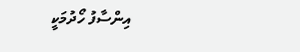އިންސާފު ހޯދުމަކީ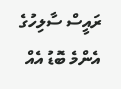ރައީސް ސާލިހުގެ އެންމެ ބޮޑު އެއް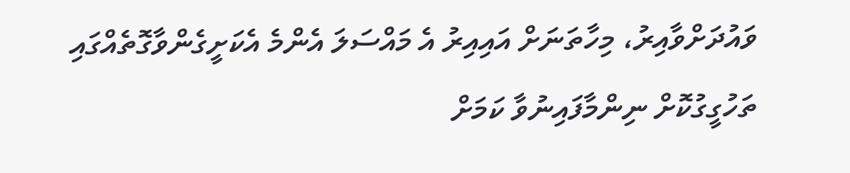ވައުދަށްވާއިރު، މިހާތަނަށް އައިއިރު އެ މައްސަލަ އެންމެ އެކަށީގެންވާގޮތެއްގައި ތަހުގީގުކޮށް ނިންމާފައިނުވާ ކަމަށް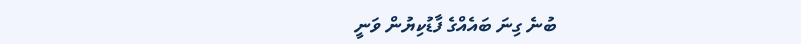ބުނެ ގިނަ ބައެއްގެ ފާޑުކިޔުން ވަނީ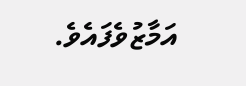އަމާޒުވެފައެވެ.